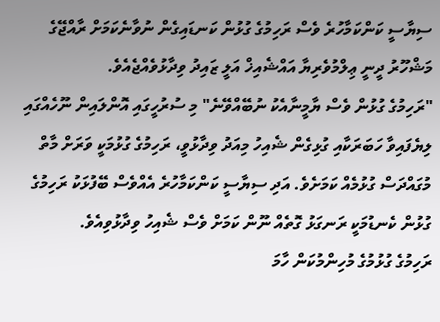ސިޔާސީ ކަންކަމާހުރެ ވެސް ރަހިމުގެ ގުޅުން ކަނޑައިގެން ނުވާނެކަމަށް ރާއްޖޭގެ މަޝްހޫރު ދީނީ ޢިލްމުވެރިޔާ އައްޝެއިޚް އަލީ ޒައިދު ވިދާޅުވެއްޖެއެވެ.
"ރަހިމުގެ ގުޅުން ވެސް ޔާމީނާއެކު ނުބޭއްވޭނެ" މި ސުރުހީގައި އޮންލައިން ނޫހެއްގައި ލިޔެފައިވާ ހަބަރަކާއި ގުޅިގެން ޝެއިހު މިއަދު ވިދާޅުވީ، ރަހިމުގެ ގުޅުމަކީ ވަރަށް މާތް މުގައްދަސް ގުޅުމެއް ކަމަށެވެ. އަދި ސިޔާސީ ކަންކަމާހުރެ އެއްވެސް ބޭފުޅަކު ރަހިމުގެ ގުޅުން ކެނޑުމަކީ ރަނގަޅު ގޮތެއް ނޫން ކަމަށް ވެސް ޝެއިހު ވިދާޅުވިއެވެ.
ރަހިމުގެ ގުޅުމުގެ މުހިންމުކަން ހާމަ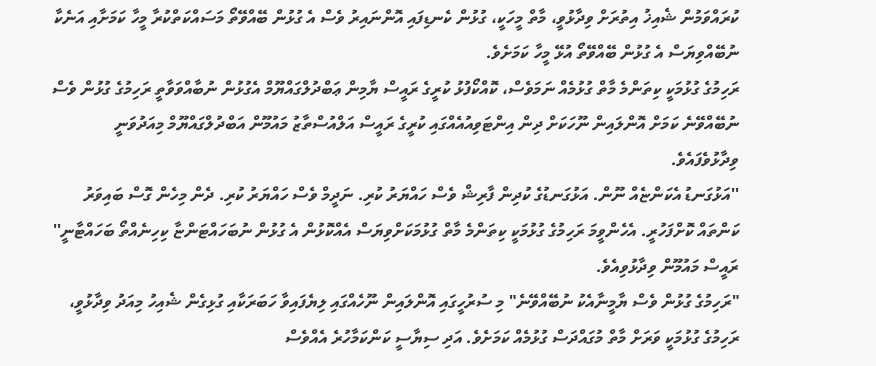ކުރައްވަމުން ޝެއިޚު އިތުރަށް ވިދާޅުވީ، މާތް މީހަކީ، ގުޅުން ކެނޑިފައި އޮންނައިރު ވެސް އެ ގުޅުން ބޭއްވޭތޯ މަސައްކަތްކުރާ މީހާ ކަމަށާއި އަނެކާ ނުބޭއްވިޔަސް އެ ގުޅުން ބޭއްވޭތޯ އުޅޭ މީހާ ކަމަށެވެ.
ރަހިމުގެ ގުޅުމަކީ ކިތަންމެ މާތް ގުޅުމެއް ނަމަވެސް، ކޮއްކޯފުޅު ކުރީގެ ރައީސް ޔާމިން ޢަބްދުލްގައްޔޫމް އެގުޅުން ނުބާއްވަވާތީ ރަހިމުގެ ގުޅުން ވެސް ނުބޭއްވޭނެ ކަމަށް އޮންލައިން ނޫހަކަށް ދިން އިންޓަވިއުއެއްގައި ކުރީގެ ރައީސް އަލްއުސްތާޒު މައުމޫން އަބްދުލްގައްޔޫމް މިއަދުވަނީ ވިދާޅުވެފައެވެ.
''އަޅުގަނޑު އެކަންޏެއް ނޫން. އަޅުގަނޑުގެ ކުދިން ފާރިޝް ވެސް ހައްޔަރު ކުރި. ނަދީމް ވެސް ހައްޔަރު ކުރި. ދެން މިހެން ގޮސް ބައިވަރު ކަންތައް ކޮށްފަހުރީ. އެހެންވީމަ ރަހިމުގެ ގުޅުމަކީ ކިތަންމެ މާތް ގުޅުމަކަށްވިޔަސް އެއްކޮޅުން އެ ގުޅުން ނުބަހައްޓަންޏާ ކިހިނެއްތޯ ބަހައްޓާނީ'' ރައީސް މައުމޫން ވިދާޅުވިއެވެ.
"ރަހިމުގެ ގުޅުން ވެސް ޔާމީނާއެކު ނުބޭއްވޭނެ" މި ސުރުހީގައި އޮންލައިން ނޫހެއްގައި ލިޔެފައިވާ ހަބަރަކާއި ގުޅިގެން ޝެއިހު މިއަދު ވިދާޅުވީ، ރަހިމުގެ ގުޅުމަކީ ވަރަށް މާތް މުގައްދަސް ގުޅުމެއް ކަމަށެވެ. އަދި ސިޔާސީ ކަންކަމާހުރެ އެއްވެސް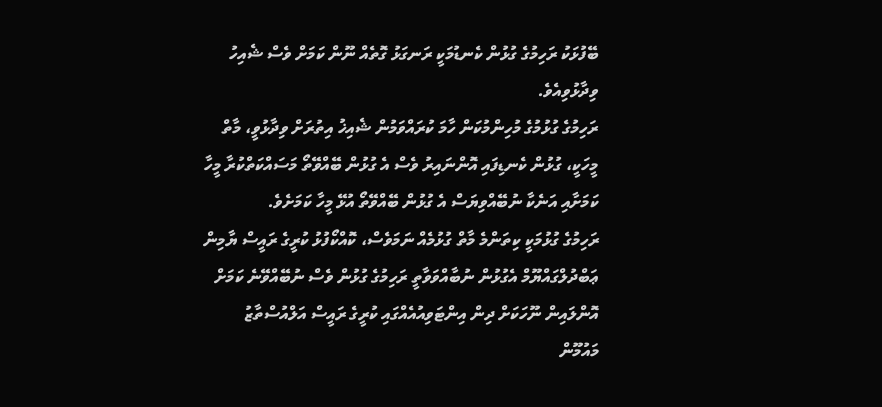ބޭފުޅަކު ރަހިމުގެ ގުޅުން ކެނޑުމަކީ ރަނގަޅު ގޮތެއް ނޫން ކަމަށް ވެސް ޝެއިހު ވިދާޅުވިއެވެ.
ރަހިމުގެ ގުޅުމުގެ މުހިންމުކަން ހާމަ ކުރައްވަމުން ޝެއިޚު އިތުރަށް ވިދާޅުވީ، މާތް މީހަކީ، ގުޅުން ކެނޑިފައި އޮންނައިރު ވެސް އެ ގުޅުން ބޭއްވޭތޯ މަސައްކަތްކުރާ މީހާ ކަމަށާއި އަނެކާ ނުބޭއްވިޔަސް އެ ގުޅުން ބޭއްވޭތޯ އުޅޭ މީހާ ކަމަށެވެ.
ރަހިމުގެ ގުޅުމަކީ ކިތަންމެ މާތް ގުޅުމެއް ނަމަވެސް، ކޮއްކޯފުޅު ކުރީގެ ރައީސް ޔާމިން ޢަބްދުލްގައްޔޫމް އެގުޅުން ނުބާއްވަވާތީ ރަހިމުގެ ގުޅުން ވެސް ނުބޭއްވޭނެ ކަމަށް އޮންލައިން ނޫހަކަށް ދިން އިންޓަވިއުއެއްގައި ކުރީގެ ރައީސް އަލްއުސްތާޒު މައުމޫން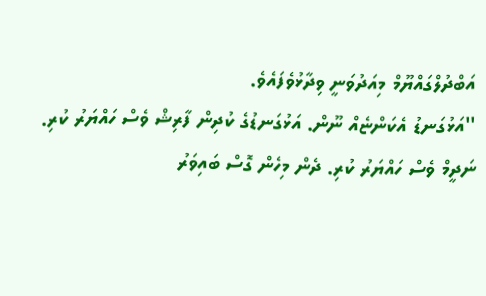އަބްދުލްގައްޔޫމް މިއަދުވަނީ ވިދާޅުވެފައެވެ.
''އަޅުގަނޑު އެކަންޏެއް ނޫން. އަޅުގަނޑުގެ ކުދިން ފާރިޝް ވެސް ހައްޔަރު ކުރި. ނަދީމް ވެސް ހައްޔަރު ކުރި. ދެން މިހެން ގޮސް ބައިވަރު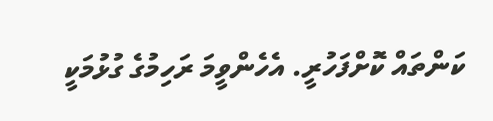ކަންތައް ކޮށްފަހުރީ. އެހެންވީމަ ރަހިމުގެ ގުޅުމަކީ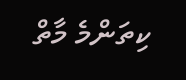ކިތަންމެ މާތް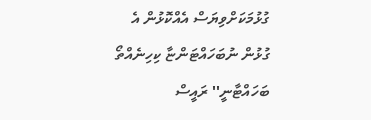ގުޅުމަކަށްވިޔަސް އެއްކޮޅުން އެ ގުޅުން ނުބަހައްޓަންޏާ ކިހިނެއްތޯ ބަހައްޓާނީ'' ރައީސް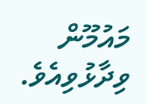މައުމޫން ވިދާޅުވިއެވެ.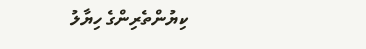ކިޔުންތެރިންގެ ހިޔާލު